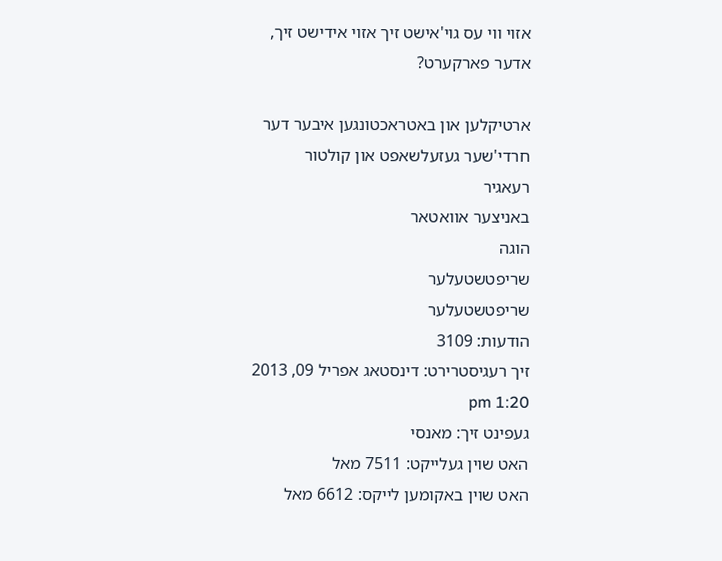אזוי ווי עס גוי'אישט זיך אזוי אידישט זיך, אדער פארקערט?

ארטיקלען און באטראכטונגען איבער דער חרדי'שער געזעלשאפט און קולטור
רעאגיר
באניצער אוואטאר
הוגה
שריפטשטעלער
שריפטשטעלער
הודעות: 3109
זיך רעגיסטרירט: דינסטאג אפריל 09, 2013 1:20 pm
געפינט זיך: מאנסי
האט שוין געלייקט: 7511 מאל
האט שוין באקומען לייקס: 6612 מאל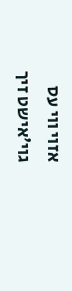אזוי ווי עס גוי'אישט זיך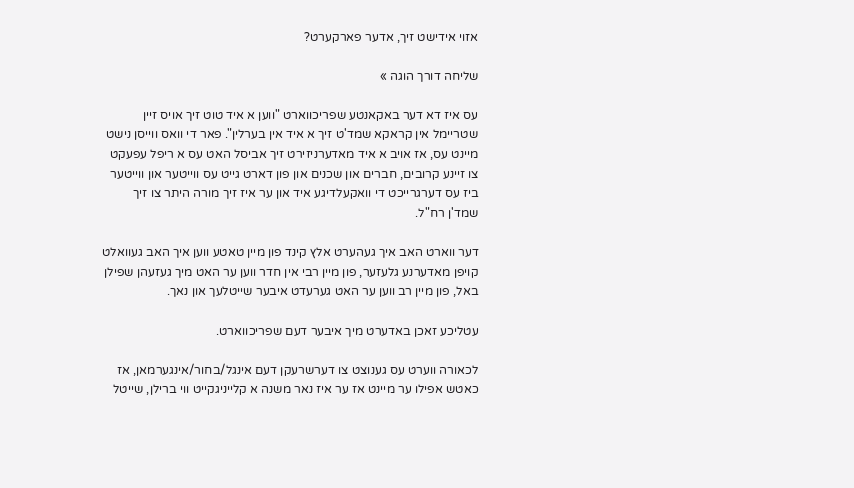אזוי אידישט זיך, אדער פארקערט?

שליחה דורך הוגה »

עס איז דא דער באקאנטע שפריכווארט "ווען א איד טוט זיך אויס זיין שטריימל אין קראקא שמד'ט זיך א איד אין בערלין". פאר די וואס ווייסן נישט מיינט עס, אז אויב א איד מאדערניזירט זיך אביסל האט עס א ריפל עפעקט צו זיינע קרובים, חברים און שכנים און פון דארט גייט עס ווייטער און ווייטער ביז עס דערגרייכט די וואקעלדיגע איד און ער איז זיך מורה היתר צו זיך שמד'ן רח"ל.

דער ווארט האב איך געהערט אלץ קינד פון מיין טאטע ווען איך האב געוואלט קויפן מאדערנע גלעזער, פון מיין רבי אין חדר ווען ער האט מיך געזעהן שפילן באל, פון מיין רב ווען ער האט גערעדט איבער שייטלעך און נאך.

עטליכע זאכן באדערט מיך איבער דעם שפריכווארט.

לכאורה ווערט עס גענוצט צו דערשרעקן דעם אינגל/בחור/אינגערמאן, אז כאטש אפילו ער מיינט אז ער איז נאר משנה א קלייניגקייט ווי ברילן, שייטל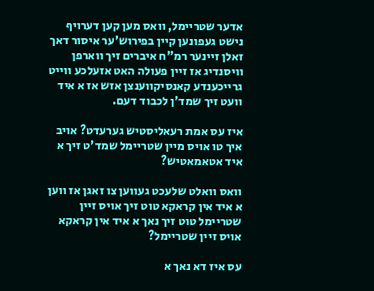אדער שטריימל, וואס מען קען דערויף נישט געפונען קיין בפירוש'ער איסור דאך זאלן זיינער רמ"ח איברים זיך ווארפן וויסנדיג אז זיין פעולה האט אזעלכע ווייט גרייכענדע קאנסיקווענצן אזש אז א איד וועט זיך שמד'ן לכבוד דעם.

איז עס אמת רעאליסטיש גערעדט? אויב איך טו אויס מיין שטריימל שמד'ט זיך א איד אטאמאטיש?

וואס וואלט שלעכט געווען צו זאגן אז ווען א איד אין קראקא טוט זיך אויס זיין שטריימל טוט זיך נאך א איד אין קראקא אויס זיין שטריימל?

עס איז דא נאך א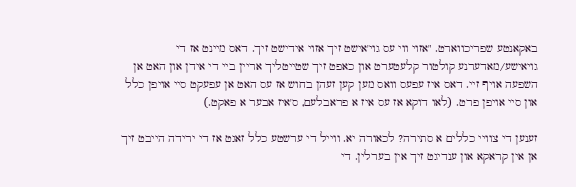באקאנטע שפריכווארט. "אזוי ווי עס גוי'אישט זיך אזוי אידישט זיך. דאס מיינט אז די גויאישע/מאדערנע קולטור קלעטערט און כאפט זיך שטייטליך אריין ביי די אידן און האט אן השפעה אויף זיי. דאס איז עפעס וואס מען קען זעהן בחוש אז עס האט אן עפעקט סיי אויפן כלל און סיי אויפן פרט. (לאו דוקא אז עס איז א פראבלעם, ס'איז אבער א פאקט.)

זענען די צוויי כללים א סתירה? לכאורה יא. ווייל די ערשטע כלל זאגט אז די ירידה הייבט זיך אן אין קראקא און ענדיגט זיך אין בערלין. די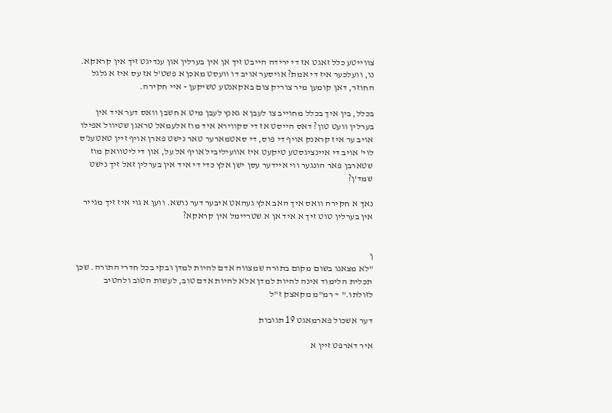צווייטע כלל זאגט אז די ירידה הייבט זיך אן אין בערלין און ענדיגט זיך אין קראקא. נו, וועלכער איז די אמת? אויסער אויב דו וועסט מאכן א פשט'ל אז עס איז א גלגל החוזר, דאן קומען מיר צוריק צום באקאנטע טשיקען - איי חקירה.

בכלל, בין איך בכלל מחוייב צו לעבן א גאנץ לעבן מיט א חשבן וואס דער איד אין בערלין וועט טון? דאס הייסט אז די סקווירא איד מוז אלעמאל טראגן שטיוול אפילו אויב ער איז קראנק אויף די פוס, די סאטמארער טאר נישט פארן אויף זיין טאטענ'ס לוי' אויב די איינציגסטע טיקעט איז אוועיליביל אויף אל על, און די ליטוואק מוז שטארבן פאר הונגער ווי איידער עסן ישן אלץ כדי די איד אין בערלין זאל זיך נישט שמד'ן?

נאך א חקירה וואס איך האב אלץ געהאט איבער דער נושא. ווען א גוי איז זיך מגייר אין בערלין טוט זיך א איד אן א שטריימל אין קראקא?


ן
"לא מצאנו בשום מקום בתורה שמצווה אדם להיות למדן ובקי בכל חדרי התורה. שכן תכלית הלימוד אינה להיות למדן אלא להיות אדם טוב, לעשות הטוב ולהטיב לזולתו." ~ רמ"מ מקאצק ז"ל

דער אשכול פארמאגט 19 תגובות

איר דארפט זיין א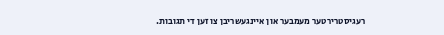רעגיסטרירטער מעמבער און איינגעשריבן צו זען די תגובות.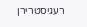רעגיסטרירן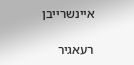איינשרייבן

רעאגיר